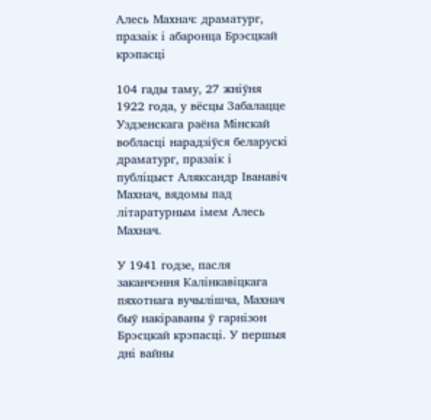Алесь Махнач: драматург, празаік і абаронца Брэсцкай крэпасці

104 гады таму, 27 жніўня 1922 года, у вёсцы Забалацце Уздзенскага раёна Мінскай вобласці нарадзіўся беларускі драматург, празаік і публіцыст Аляксандр Іванавіч Махнач, вядомы пад літаратурным імем Алесь Махнач.

У 1941 годзе, пасля заканчэння Калінкавіцкага пяхотнага вучылішча, Махнач быў накіраваны ў гарнізон Брэсцкай крэпасці. У першыя дні вайны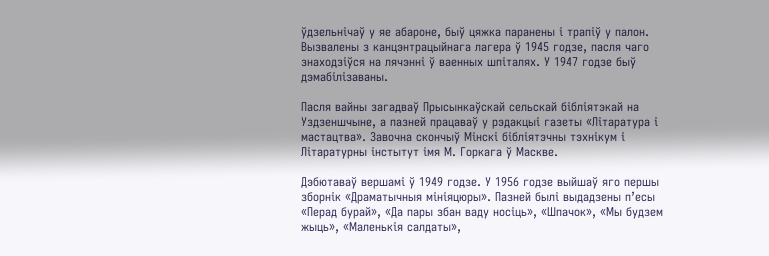ўдзельнічаў у яе абароне, быў цяжка паранены і трапіў у палон. Вызвалены з канцэнтрацыйнага лагера ў 1945 годзе, пасля чаго знаходзіўся на лячэнні ў ваенных шпіталях. У 1947 годзе быў дэмабілізаваны.

Пасля вайны загадваў Прысынкаўскай сельскай бібліятэкай на Уздзеншчыне, а пазней працаваў у рэдакцыі газеты «Літаратура і мастацтва». Завочна скончыў Мінскі бібліятэчны тэхнікум і Літаратурны інстытут імя М. Горкага ў Маскве.

Дэбютаваў вершамі ў 1949 годзе. У 1956 годзе выйшаў яго першы зборнік «Драматычныя мініяцюры». Пазней былі выдадзены п’есы «Перад бурай», «Да пары збан ваду носіць», «Шпачок», «Мы будзем жыць», «Маленькія салдаты»,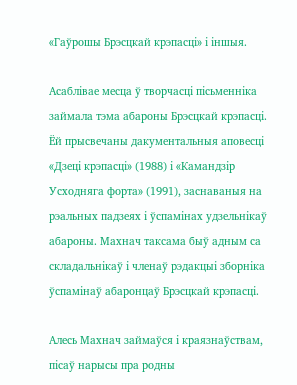«Гаўрошы Брэсцкай крэпасці» і іншыя.

Асаблівае месца ў творчасці пісьменніка займала тэма абароны Брэсцкай крэпасці. Ёй прысвечаны дакументальныя аповесці «Дзеці крэпасці» (1988) і «Камандзір Усходняга форта» (1991), заснаваныя на рэальных падзеях і ўспамінах удзельнікаў абароны. Махнач таксама быў адным са складальнікаў і членаў рэдакцыі зборніка ўспамінаў абаронцаў Брэсцкай крэпасці.

Алесь Махнач займаўся і краязнаўствам, пісаў нарысы пра родны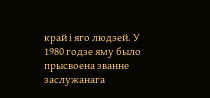край і яго людзей. У 1980 годзе яму было прысвоена званне заслужанага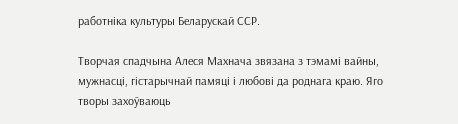работніка культуры Беларускай ССР.

Творчая спадчына Алеся Махнача звязана з тэмамі вайны, мужнасці, гістарычнай памяці і любові да роднага краю. Яго творы захоўваюць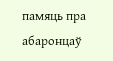памяць пра абаронцаў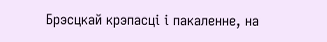Брэсцкай крэпасці і пакаленне, на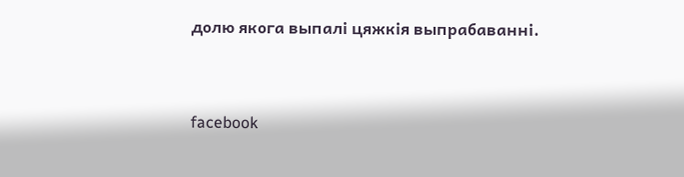долю якога выпалі цяжкія выпрабаванні.



facebook